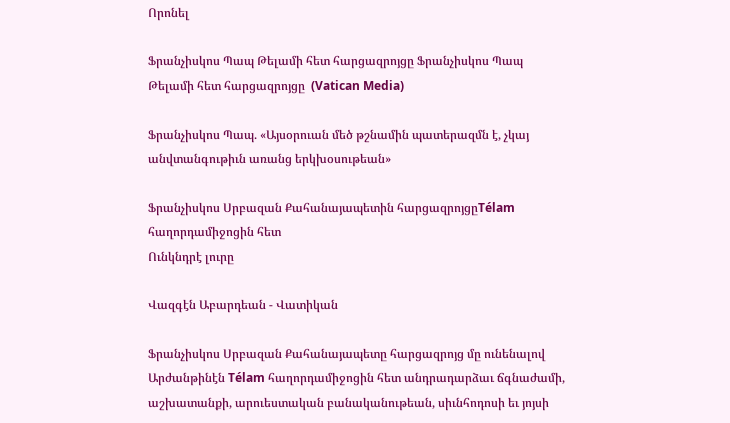Որոնել

Ֆրանչիսկոս Պապ Թելամի հետ հարցազրոյցը Ֆրանչիսկոս Պապ Թելամի հետ հարցազրոյցը  (Vatican Media)

Ֆրանչիսկոս Պապ. «Այսօրուան մեծ թշնամին պատերազմն է, չկայ անվտանգութիւն առանց երկխօսութեան»

Ֆրանչիսկոս Սրբազան Քահանայապետին հարցազրոյցըTélam հաղորդամիջոցին հետ
Ունկնդրէ լուրը

Վազգէն Աբարդեան - Վատիկան

Ֆրանչիսկոս Սրբազան Քահանայապետը հարցազրոյց մը ունենալով Արժանթինէն Télam հաղորդամիջոցին հետ անդրադարձաւ ճգնաժամի, աշխատանքի, արուեստական բանականութեան, սիւնհոդոսի եւ յոյսի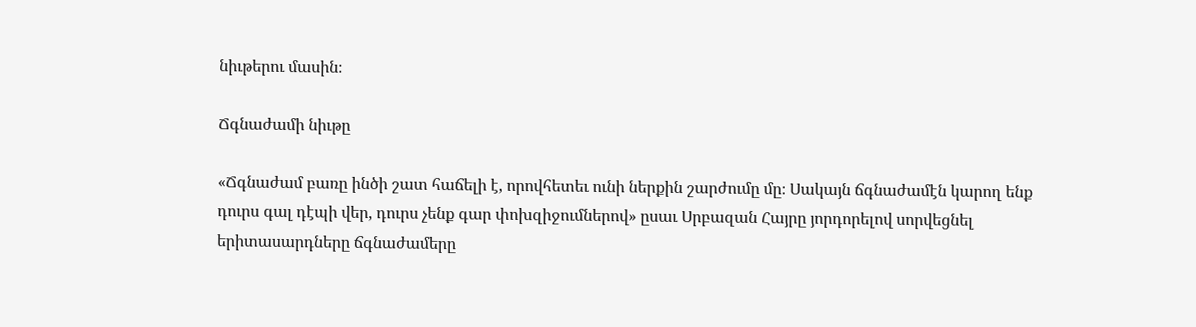նիւթերու մասին։

Ճգնաժամի նիւթը

«Ճգնաժամ բառը ինծի շատ հաճելի է, որովհետեւ ունի ներքին շարժումը մը։ Սակայն ճգնաժամէն կարող ենք դուրս գալ դէպի վեր, դուրս չենք գար փոխզիջումներով» ըսաւ Սրբազան Հայրը յորդորելով սորվեցնել երիտասարդները ճգնաժամերը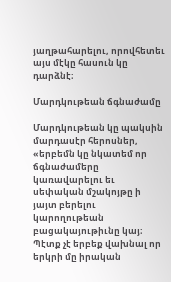յաղթահարելու, որովհետեւ այս մէկը հասուն կը դարձնէ։

Մարդկութեան ճգնաժամը

Մարդկութեան կը պակսին մարդասէր հերոսներ, «երբեմն կը նկատեմ որ ճգնաժամերը կառավարելու եւ սեփական մշակոյթը ի յայտ բերելու կարողութեան բացակայութիւնը կայ։ Պէտք չէ երբեք վախնալ որ երկրի մը իրական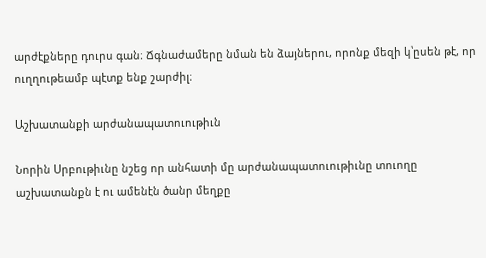արժէքները դուրս գան։ Ճգնաժամերը նման են ձայներու, որոնք մեզի կ՝ըսեն թէ, որ ուղղութեամբ պէտք ենք շարժիլ։

Աշխատանքի արժանապատուութիւն

Նորին Սրբութիւնը նշեց որ անհատի մը արժանապատուութիւնը տուողը աշխատանքն է ու ամենէն ծանր մեղքը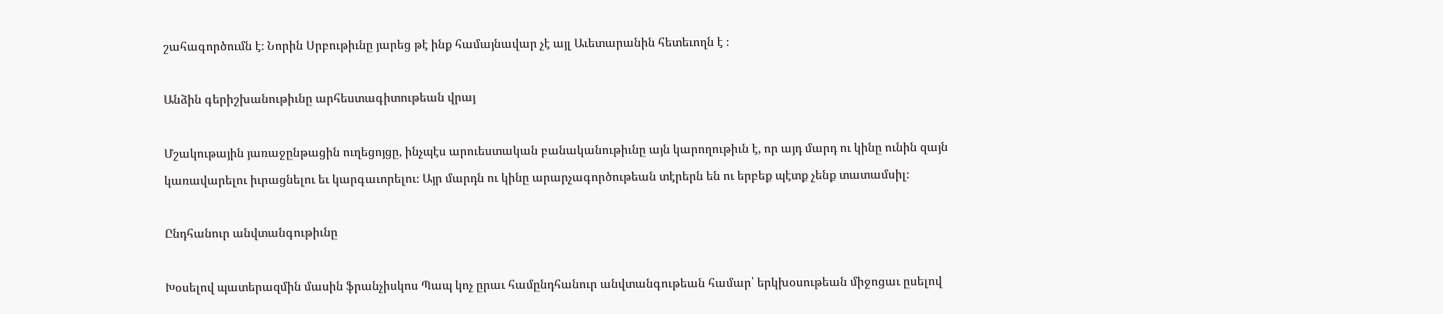շահագործումն է։ Նորին Սրբութիւնը յարեց թէ ինք համայնավար չէ այլ Աւետարանին հետեւողն է ։

Անձին գերիշխանութիւնը արհեստագիտութեան վրայ

Մշակութային յառաջընթացին ուղեցոյցը, ինչպէս արուեստական բանականութիւնը այն կարողութիւն է, որ այդ մարդ ու կինը ունին զայն կառավարելու իւրացնելու եւ կարգաւորելու։ Այր մարդն ու կինը արարչագործութեան տէրերն են ու երբեք պէտք չենք տատամսիլ։

Ընդհանուր անվտանգութիւնը

Խօսելով պատերազմին մասին ֆրանչիսկոս Պապ կոչ ըրաւ համընդհանուր անվտանգութեան համար՝ երկխօսութեան միջոցաւ ըսելով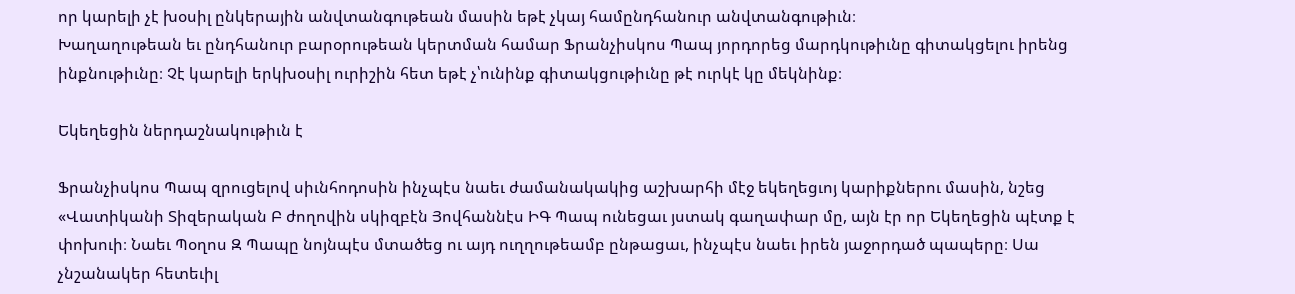որ կարելի չէ խօսիլ ընկերային անվտանգութեան մասին եթէ չկայ համընդհանուր անվտանգութիւն։
Խաղաղութեան եւ ընդհանուր բարօրութեան կերտման համար Ֆրանչիսկոս Պապ յորդորեց մարդկութիւնը գիտակցելու իրենց ինքնութիւնը։ Չէ կարելի երկխօսիլ ուրիշին հետ եթէ չ՝ունինք գիտակցութիւնը թէ ուրկէ կը մեկնինք։

Եկեղեցին ներդաշնակութիւն է

Ֆրանչիսկոս Պապ զրուցելով սիւնհոդոսին ինչպէս նաեւ ժամանակակից աշխարհի մէջ եկեղեցւոյ կարիքներու մասին, նշեց «Վատիկանի Տիզերական Բ ժողովին սկիզբէն Յովհաննէս ԻԳ Պապ ունեցաւ յստակ գաղափար մը, այն էր որ Եկեղեցին պէտք է փոխուի։ Նաեւ Պօղոս Զ Պապը նոյնպէս մտածեց ու այդ ուղղութեամբ ընթացաւ, ինչպէս նաեւ իրեն յաջորդած պապերը։ Սա չնշանակեր հետեւիլ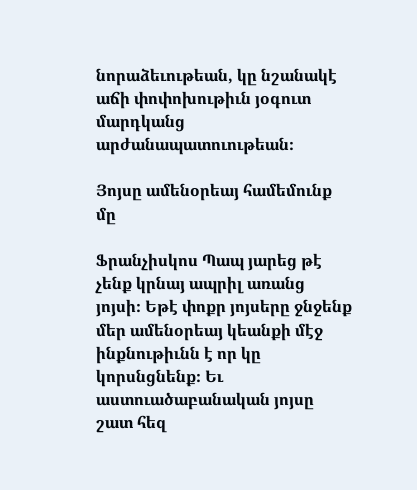նորաձեւութեան, կը նշանակէ աճի փոփոխութիւն յօգուտ մարդկանց արժանապատուութեան։

Յոյսը ամենօրեայ համեմունք մը

Ֆրանչիսկոս Պապ յարեց թէ չենք կրնայ ապրիլ առանց յոյսի։ Եթէ փոքր յոյսերը ջնջենք մեր ամենօրեայ կեանքի մէջ ինքնութիւնն է որ կը կորսնցնենք։ Եւ աստուածաբանական յոյսը շատ հեզ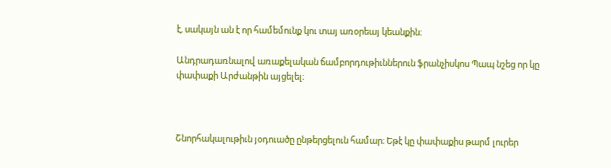է, սակայն ան է որ համեմունք կու տայ առօրեայ կեանքին։

Անդրադառնալով առաքելական ճամբորդութիւններուն ֆրանչիսկոս Պապ նշեց որ կը փափաքի Արժանթին այցելել։



Շնորհակալութիւն յօդուածը ընթերցելուն համար։ Եթէ կը փափաքիս թարմ լուրեր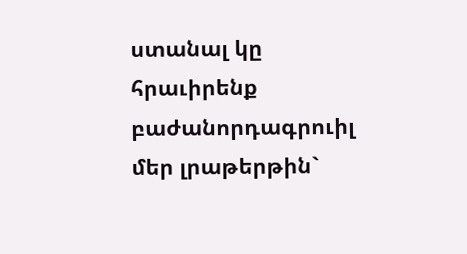ստանալ կը հրաւիրենք բաժանորդագրուիլ մեր լրաթերթին`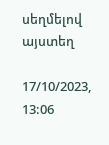սեղմելով այստեղ

17/10/2023, 13:06